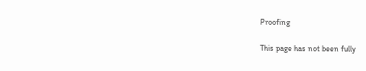Proofing

This page has not been fully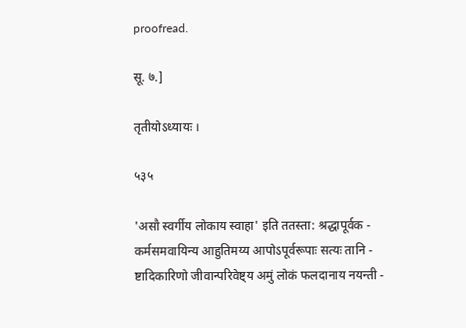proofread.

सू. ७.]

तृतीयोऽध्यायः ।

५३५

'असौ स्वर्गीय लोकाय स्वाहा' इति ततस्ता: श्रद्धापूर्वक -
कर्मसमवायिन्य आहुतिमय्य आपोऽपूर्वरूपाः सत्यः तानि -
ष्टादिकारिणो जीवान्परिवेष्ट्य अमुं लोकं फलदानाय नयन्ती -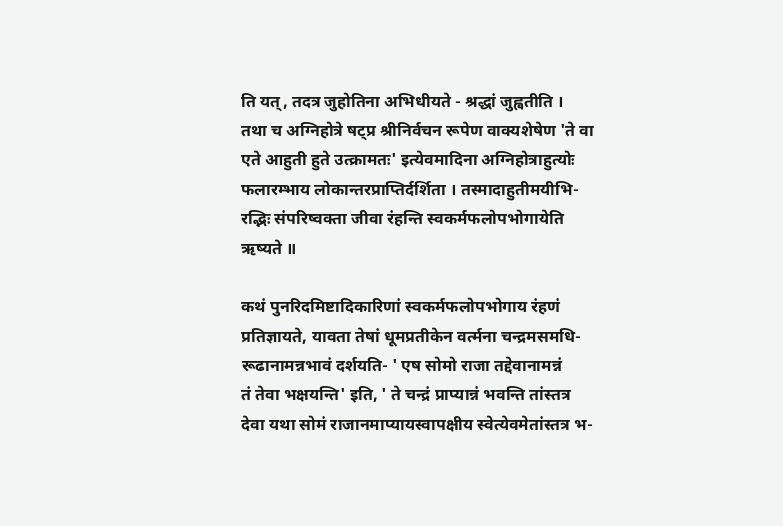ति यत्, तदत्र जुहोतिना अभिधीयते - श्रद्धां जुह्वतीति ।
तथा च अग्निहोत्रे षट्प्र श्रीनिर्वचन रूपेण वाक्यशेषेण 'ते वा
एते आहुती हुते उत्क्रामतः' इत्येवमादिना अग्निहोत्राहुत्योः
फलारम्भाय लोकान्तरप्राप्तिर्दर्शिता । तस्मादाहुतीमयीभि-
रद्भिः संपरिष्वक्ता जीवा रंहन्ति स्वकर्मफलोपभोगायेति
ऋष्यते ॥

कथं पुनरिदमिष्टादिकारिणां स्वकर्मफलोपभोगाय रंहणं
प्रतिज्ञायते, यावता तेषां धूमप्रतीकेन वर्त्मना चन्द्रमसमधि-
रूढानामन्नभावं दर्शयति- ' एष सोमो राजा तद्देवानामन्नं
तं तेवा भक्षयन्ति' इति, ' ते चन्द्रं प्राप्यान्नं भवन्ति तांस्तत्र
देवा यथा सोमं राजानमाप्यायस्वापक्षीय स्वेत्येवमेतांस्तत्र भ-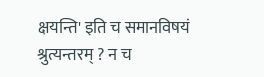क्षयन्ति' इति च समानविषयं श्रुत्यन्तरम् ? न च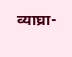व्याघ्रा-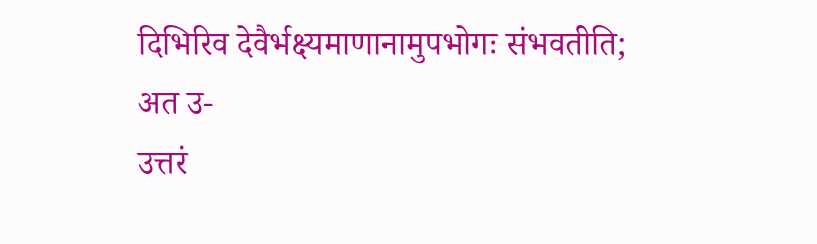दिभिरिव देवैर्भक्ष्यमाणानामुपभोगः संभवतीति; अत उ-
उत्तरं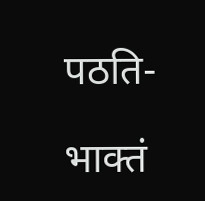पठति-

भाक्तं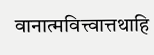वानात्मवित्त्वात्तथाहि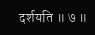दर्शयति ॥ ७ ॥